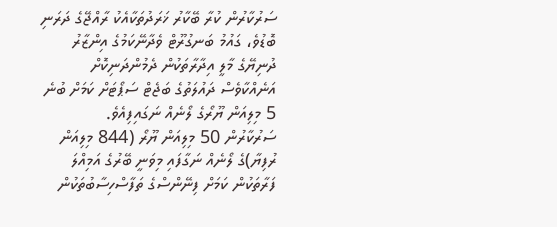ސަރުކާރުން ކުރާ ބޭކާރު ޚަރަދުތަކާއެކު ރާއްޖޭގެ ދަރަނި ބޮޑުވެ، ގައުމު ބަނގުރޫޓް ވެދާނޭކަމުގެ އިންޒާރު ދުނިޔޭގެ މާލީ އިދާރާތަކުން ދެމުންދަނިކޮށް އަނެއްކާވެސް ދައުލަތުގެ ބަޖެޓް ސަޕޯޓަށް ކަމަށް ބުނެ 5 މިލިއަން ޔޫރޯގެ ލޯނެއް ނަގައިފިއެވެ.
ސަރުކާރުން 50 މިލިއަން ޔޫރޯ (844 މިލިއަން ރުފިޔާ)ގެ ލޯނެއް ނަގާފައި މިވަނީ ބޭރުގެ އަމިއްލަ ފަރާތަކުން ކަމަށް ފިނޭންސްގެ ތަފާސްހިސާބުތަކުން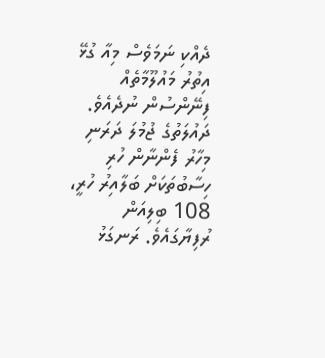ދެއްކި ނަމަވެސް މިއާ ގުޅޭ އިތުރު މައުލޫމާތެއް ފިނޭންސުން ނުދެއެވެ.
ދައުލަތުގެ ޖުމުލަ ދަރަނި މިހާރު ފެންނާން ހުރި ހިސާބުތަކަށް ބަލާއިރު ހުރީ، 108 ބިލިއަން ރުފިޔާގައެވެ. ރަނގަޅު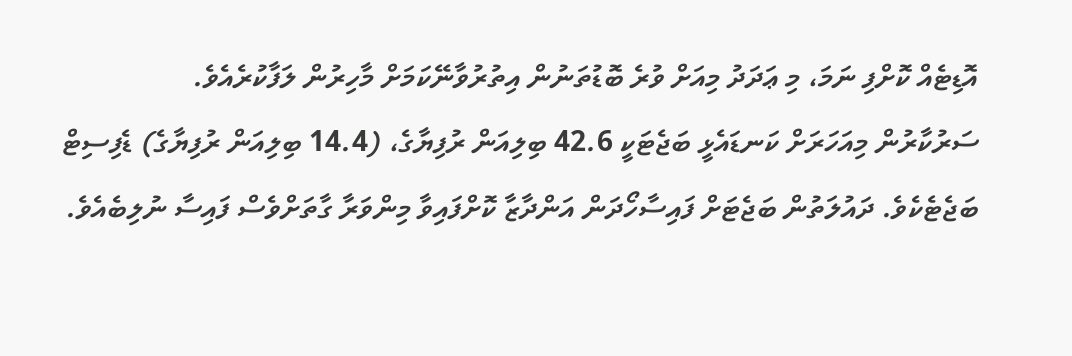އޮޑިޓެއް ކޮށްފި ނަމަ، މި ޢަދަދު މިއަށް ވުރެ ބޮޑުތަނުން އިތުރުވާނޭކަމަށް މާހިރުން ލަފާކުރެއެވެ.
ސަރުކާރުން މިއަހަރަށް ކަނޑައެޅީ ބަޖެޓަކީ 42.6 ބިލިއަން ރުފިޔާގެ، (14.4 ބިލިއަން ރުފިޔާގެ) ޑެފިސިޓް ބަޖެޓެކެވެ. ދައުލަތުން ބަޖެޓަށް ފައިސާހޯދަން އަންދާޒާ ކޮށްފައިވާ މިންވަރާ ގާތަށްވެސް ފައިސާ ނުލިބެއެވެ.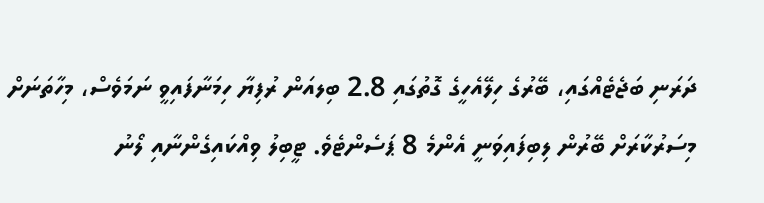ދަރަނި ބަޖެޓެއްގައި، ބޭރުގެ ހިލޭއެހީގެ ގޮތުގައި 2.8 ބިލއަން ރުފިޔާ ހިމަނާފައިވީ ނަމަވެސް، މިހާތަނަށް މިސަރުކާރަށް ބޭރުން ލިބިފައިވަނީ އެންމެ 8 ޕަސެންޓެވެ. ޓީބިލު ވިއްކައިގެންނާއި ލޯނު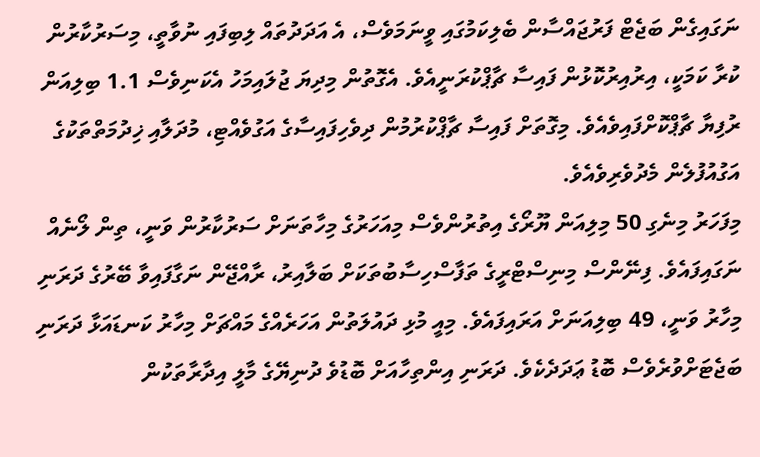ނަގައިގެން ބަޖެޓް ފަރުޖައްސާން ބެލިކަމުގައި ވީނަމަވެސް، އެ އަދަދުތައް ލިބިފައި ނުވާތީ، މިސަރުކާރުން ކުރާ ކަމަކީ، އިރުއިރުކޮޅުން ފައިސާ ޗާޕްކުރަނީއެވެ. އެގޮތުން މިދިޔަ ޖުލައިމަހު އެކަނިވެސް 1.1 ބިލިއަން ރުފިޔާ ޗާޕްކޮށްފައިވެއެވެ. މިގޮތަށް ފައިސާ ޗާޕްކުރުމުން ދިވެހިފައިސާގެ އަގުވެއްޓި، މުދަލާއި ޚިދުމަތްތަކުގެ އަގުއުފުލެން މެދުވެރިވެއެވެ.
މިފަހަރު މިނެގި 50 މިލިއަން ޔޫރޯގެ އިތުރުންވެސް މިއަހަރުގެ މިހާތަނަށް ސަރުކާރުން ވަނީ، ތިން ލޯނެއް ނަގައިފައެވެ. ފިނޭންސް މިނިސްޓްރީގެ ތަފާސްހިސާބުތަކަށް ބަލާއިރު، ރާއްޖޭން ނަގާފައިވާ ބޭރުގެ ދަރަނި މިހާރު ވަނީ، 49 ބިލިއަނަށް އަރައިފައެވެ. މިއީ މުޅި ދައުލަތުން އަހަރެއްގެ މައްޗަށް މިހާރު ކަނޑައަޅާ ދަރަނި ބަޖެޓަށްވުރެވެސް ބޮޑު ޢަދަދެކެވެ. ދަރަނި އިންތިހާއަށް ބޮޑުވެ ދުނިޔޭގެ މާލީ އިދާރާތަކުން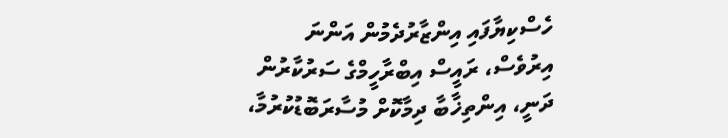ހެސްކިޔާފައި އިންޒާރުދެމުން އަންނަ އިރުވެސް، ރައީސް އިބްރާހީމްގެ ސަރުކާރުން ދަނީ، އިންތިޚާބާ ދިމާކޮށް މުސާރަބޮޑުކުރުމާ،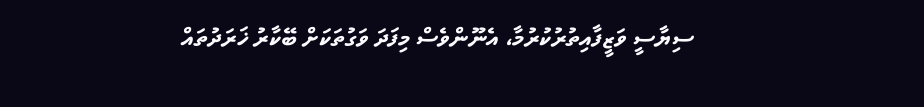ސިޔާސީ ވަޒީފާއިތުރުކުރުމާ، އެނޫންވެސް މިފަދަ ވަގުތަކަށް ބޭކާރު ޚަރަދުތައް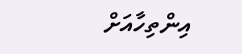އިންތިހާއަށް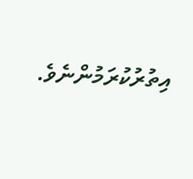އިތުރުކުރަމުންނެވެ.